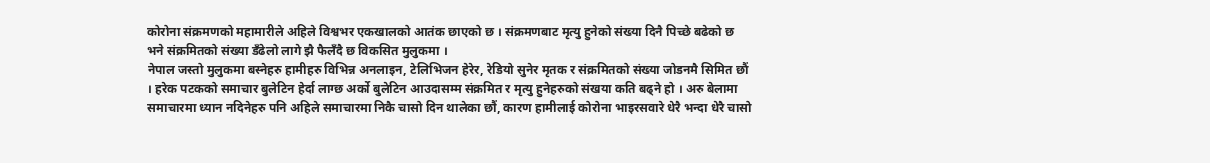कोरोना संक्रमणको महामारीले अहिले विश्वभर एकखालको आतंक छाएको छ । संक्रमणबाट मृत्यु हुनेको संख्या दिनै पिच्छे बढेको छ भने संक्रमितको संख्या डँढेलो लागे झै फैलँदै छ विकसित मुलुकमा ।
नेपाल जस्तो मुलुकमा बस्नेहरु हामीहरु विभिन्न अनलाइन, टेलिभिजन हेरेर, रेडियो सुनेर मृतक र संक्रमितको संख्या जोडनमै सिमित छौं । हरेक पटकको समाचार बुलेटिन हेर्दा लाग्छ अर्को बुलेटिन आउदासम्म संक्रमित र मृत्यु हुनेहरुको संखया कति बढ्ने हो । अरु बेलामा समाचारमा ध्यान नदिनेहरु पनि अहिले समाचारमा निकै चासो दिन थालेका छौं, कारण हामीलाई कोरोना भाइरसवारे धेरै भन्दा धेरै चासो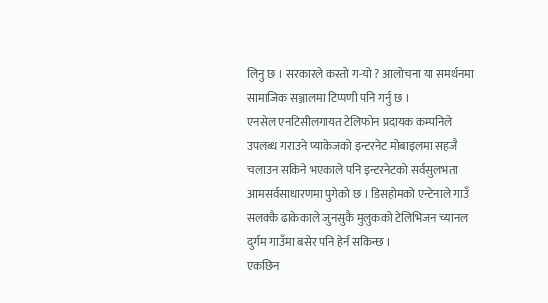लिनु छ । सरकारले कस्तो ग-यो ? आलोचना या समर्थनमा सामाजिक सञ्जालमा टिप्पणी पनि गर्नु छ ।
एनसेल एनटिसीलगायत टेलिफोन प्रदायक कम्पनिले उपलब्ध गराउने प्याकेजको इन्टरनेट मोबाइलमा सहजै चलाउन सकिने भएकाले पनि इन्टरनेटको सर्वसुलभता आमसर्वसाधारणमा पुगेको छ । डिसहोमको एन्टेनाले गाउँ सलक्कै ढाकेकाले जुनसुकै मुलुकको टेलिभिजन च्यानल दुर्गम गाउँमा बसेर पनि हेर्न सकिन्छ ।
एकछिन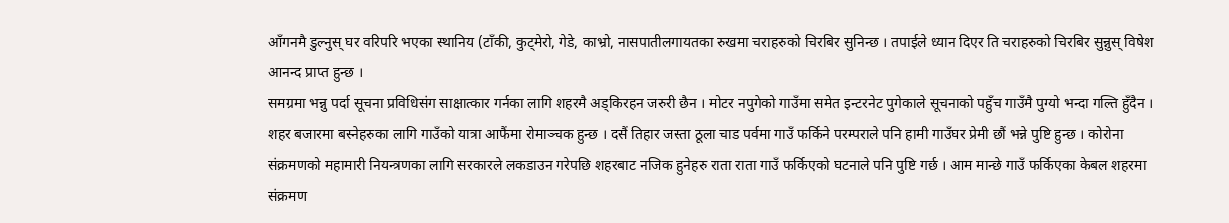आँगनमै डुल्नुस् घर वरिपरि भएका स्थानिय (टाँकी, कुट्मेरो, गेडे, काभ्रो, नासपातीलगायतका रुखमा चराहरुको चिरबिर सुनिन्छ । तपाईले ध्यान दिएर ति चराहरुको चिरबिर सुन्नुस् विषेश आनन्द प्राप्त हुन्छ ।
समग्रमा भन्नु पर्दा सूचना प्रविधिसंग साक्षात्कार गर्नका लागि शहरमै अड्किरहन जरुरी छैन । मोटर नपुगेको गाउँमा समेत इन्टरनेट पुगेकाले सूचनाको पहुँच गाउँमै पुग्यो भन्दा गल्ति हुँदैन । शहर बजारमा बस्नेहरुका लागि गाउँको यात्रा आफैंमा रोमाञ्चक हुन्छ । दसैं तिहार जस्ता ठूला चाड पर्वमा गाउँ फर्किने परम्पराले पनि हामी गाउँघर प्रेमी छौं भन्ने पुष्टि हुन्छ । कोरोना संक्रमणको महामारी नियन्त्रणका लागि सरकारले लकडाउन गरेपछि शहरबाट नजिक हुनेहरु राता राता गाउँ फर्किएको घटनाले पनि पुष्टि गर्छ । आम मान्छे गाउँ फर्किएका केबल शहरमा संक्रमण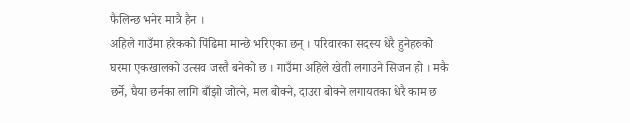फैलिन्छ भनेर मात्रै हैन ।
अहिले गाउँमा हरेकको पिंढिमा मान्छे भरिएका छन् । परिवारका सदस्य धेरै हुनेहरुको घरमा एकखालको उत्सव जस्तै बनेको छ । गाउँमा अहिले खेती लगाउने सिजन हो । मकै छर्ने, घैया छर्नका लागि बाँझो जोत्ने, मल बोक्ने, दाउरा बोक्ने लगायतका धेरै काम छ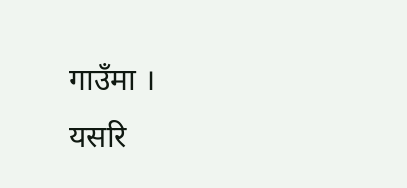गाउँमा ।
यसरि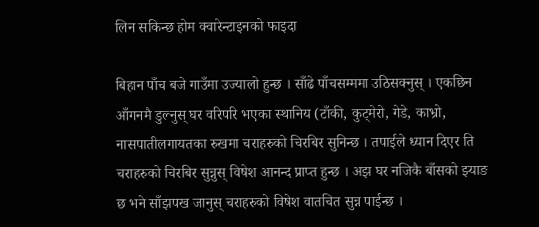लिन सकिन्छ होम क्वारेन्टाइनको फाइदा

बिहान पाँच बजे गाउँमा उज्यालो हुन्छ । साँढे पाँचसम्ममा उठिसक्नुस् । एकछिन आँगनमै डुल्नुस् घर वरिपरि भएका स्थानिय (टाँकी, कुट्मेरो, गेडे, काभ्रो, नासपातीलगायतका रुखमा चराहरुको चिरबिर सुनिन्छ । तपाईले ध्यान दिएर ति चराहरुको चिरबिर सुन्नुस् विषेश आनन्द प्राप्त हुन्छ । अझ घर नजिकै बाँसको झ्याङ छ भने साँझपख जानुस् चराहरुको विषेश वातचित सुन्न पाईन्छ ।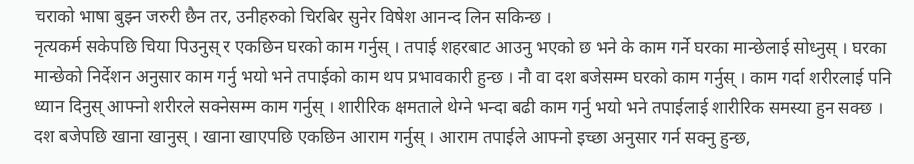चराको भाषा बुझ्न जरुरी छैन तर, उनीहरुको चिरबिर सुनेर विषेश आनन्द लिन सकिन्छ ।
नृत्यकर्म सकेपछि चिया पिउनुस् र एकछिन घरको काम गर्नुस् । तपाई शहरबाट आउनु भएको छ भने के काम गर्ने घरका मान्छेलाई सोध्नुस् । घरका मान्छेको निर्देशन अनुसार काम गर्नु भयो भने तपाईको काम थप प्रभावकारी हुन्छ । नौ वा दश बजेसम्म घरको काम गर्नुस् । काम गर्दा शरीरलाई पनि ध्यान दिनुस् आफ्नो शरीरले सक्नेसम्म काम गर्नुस् । शारीरिक क्षमताले थेग्ने भन्दा बढी काम गर्नु भयो भने तपाईलाई शारीरिक समस्या हुन सक्छ ।
दश बजेपछि खाना खानुस् । खाना खाएपछि एकछिन आराम गर्नुस् । आराम तपाईले आफ्नो इच्छा अनुसार गर्न सक्नु हुन्छ,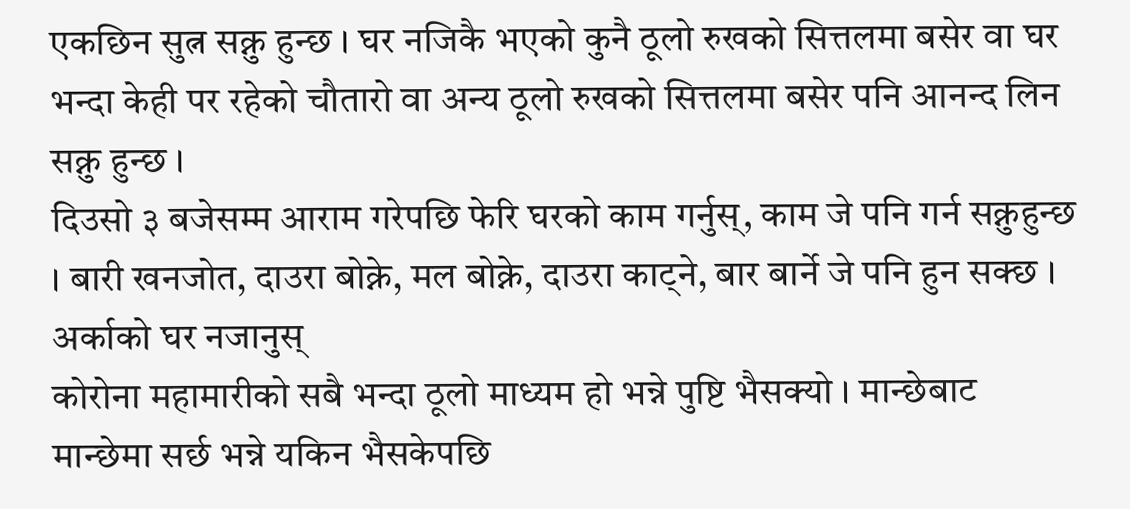एकछिन सुत्न सक्नु हुन्छ । घर नजिकै भएको कुनै ठूलो रुखको सित्तलमा बसेर वा घर भन्दा केही पर रहेको चौतारो वा अन्य ठूलो रुखको सित्तलमा बसेर पनि आनन्द लिन सक्नु हुन्छ ।
दिउसो ३ बजेसम्म आराम गरेपछि फेरि घरको काम गर्नुस्, काम जे पनि गर्न सक्नुहुन्छ । बारी खनजोत, दाउरा बोक्ने, मल बोक्ने, दाउरा काट्ने, बार बार्ने जे पनि हुन सक्छ ।
अर्काको घर नजानुस्
कोरोना महामारीको सबै भन्दा ठूलो माध्यम हो भन्ने पुष्टि भैसक्यो । मान्छेबाट मान्छेमा सर्छ भन्ने यकिन भैसकेपछि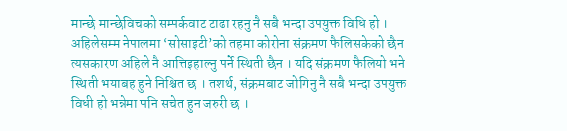मान्छे मान्छेविचको सम्पर्कवाट टाढा रहनु नै सबै भन्दा उपयुक्त विधि हो । अहिलेसम्म नेपालमा ‘सोसाइटी’को तहमा कोरोना संक्रमण फैलिसकेको छैन त्यसकारण अहिले नै आत्तिइहाल्नु पर्ने स्थिती छैन । यदि संक्रमण फैलियो भने स्थिती भयाबह हुने निश्चित छ । तशर्थ, संक्रमबाट जोगिनु नै सबै भन्दा उपयुक्त विधी हो भन्नेमा पनि सचेत हुन जरुरी छ ।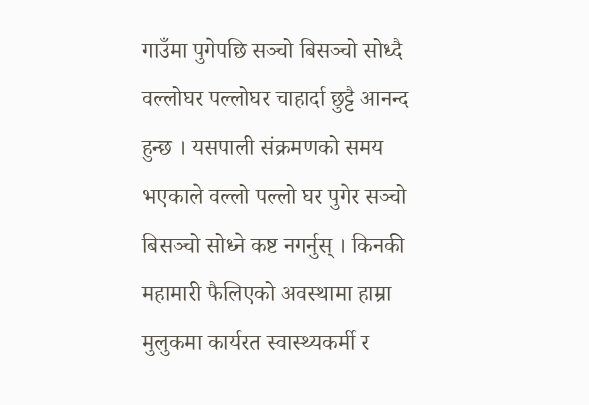गाउँमा पुगेपछि सञ्चो बिसञ्चो सोध्दै वल्लोघर पल्लोघर चाहार्दा छुट्टै आनन्द हुन्छ । यसपाली संक्रमणको समय भएकाले वल्लो पल्लो घर पुगेर सञ्चो बिसञ्चो सोध्ने कष्ट नगर्नुस् । किनकी महामारी फैलिएको अवस्थामा हाम्रा मुलुकमा कार्यरत स्वास्थ्यकर्मी र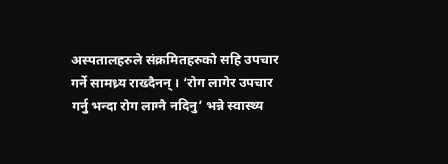अस्पतालहरुले संक्रमितहरुको सहि उपचार गर्ने सामध्र्य राख्दैनन् । ‘रोग लागेर उपचार गर्नु भन्दा रोग लाग्नै नदिनु’ भन्ने स्वास्थ्य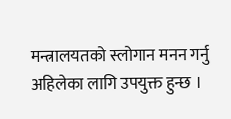मन्त्रालयतको स्लोगान मनन गर्नु अहिलेका लागि उपयुक्त हुन्छ ।